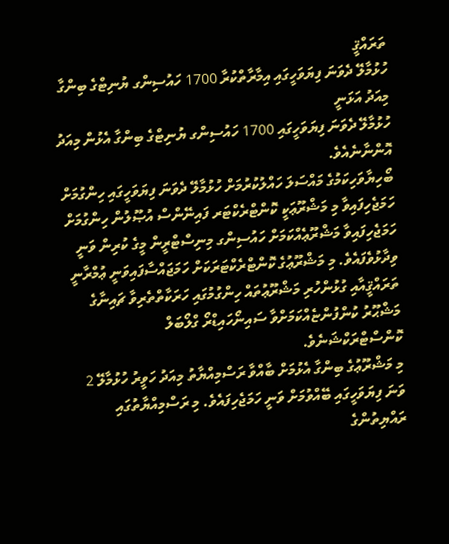ތަރައްޤީ
ހުޅުމާލޭ ދެވަނަ ފިޔަވަހީގައި އިމާރާތްކުރާ 1700 ހައުސިންގ ޔުނިޓްގެ ބިންގާ މިއަދު އަޅަނީ
ހުޅުމާލޭ ދެވަނަ ފިޔަވަހީގައި 1700 ހައުސިންގ ޔުނިޓްގެ ބިންގާ އެޅުން މިއަދު އޮންނާނެއެވެ.
ބޯހިޔާވަހިކަމުގެ މައްސަލަ ހައްލުކުރުމަށް ހުޅުމާލޭ ދެވަނަ ފިޔަވަހީގައި ހިންގުމަށް ހަމަޖެހިފައިވާ މި މަޝްރޫޢަކީ ކޮންޓްރެކްޓަރ ފައިނޭންސް އުޞޫލުން ހިންގުމަށް ހަމަޖެހިފައިވާ މަޝްރޫޢެއްކަމަށް ހައުސިންގ މިނިސްޓްރީން މީގެ ކުރިން ވަނީ ވިދާޅުވެފައެވެ. މި މަޝްރޫޢުގެ ކޮންޓްރެކްޓަރަކަށް ހަމަޖައްސާފައިވަނީ ޢުމްރާނީ ތަރައްޤީއާއި ގުޅުންހުރި މަޝްރޫޢުތައް ހިންގުމުގައި ހަރަކާތްތެރިވާ ޗައިނާގެ މަޝްޙޫރު ކުންފުންޏެއްކަމަށްވާ ސައިނޯހައިޑްރޯ ގްލޯބަލް ކޮންސްޓްރަކްޝަނެވެ.
މި މަޝްރޫޢުގެ ބިންގާ އެޅުމަށް ބާއްވާ ރަސްމިއްޔާތު މިއަދު ހަވީރު ހުޅުމާލޭ 2 ވަނަ ފިޔަވަހީގައި ބޭއްވުމަށް ވަނީ ހަމަޖެހިފައެވެ. މި ރަސްމިއްޔާތުގައި ރައްޔިތުންގެ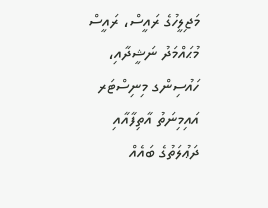މަޖިލީހުގެ ރައީސް، ރައީސް މުޙައްމަދު ނަޝީދާއި، ހައުސިންގ މިނިސްޓަރ އައިމިނަތު އާތިފާއާއި ދަޢުލަތުގެ ބައެއް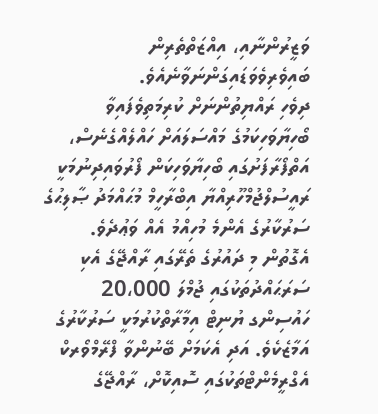ވަޒީރުންނާއި، އިއްޒަތްތެރިން ބައިވެރިވެވަޑައިގަންނަވާނެއެވެ.
ދިވެހި ރައްޔިތުންނަށް ކުރިމަތިވެފައިވާ ބޯހިޔާވަހިކަމުގެ މައްސަލައަށް ހައްލެއްގެނެސް، އަތްފޯރާފަށުގައި ބޯހިޔާވަހިކަން ފޯރުވައިދިނުމަކީ ރައީސުލްޖުމްހޫރިއްޔާ އިބްރާހީމް މުޙައްމަދު ޞާލިޙުގެ ސަރުކާރުގެ އެންމެ މުހިއްމު އެއް ވަޢުދެވެ.
އެގޮތުން މި ދައުރުގެ ތެރޭގައި ރާއްޖޭގެ އެކި ސަރަޙައްދުތަކުގައި ޖުމްލަ 20،000 ހައުސިންގ ޔުނިޓް އިމާރާތްކުރުމަކީ ސަރުކާރުގެ އަމާޒެކެވެ. އަދި އެކަމަށް ބޭނުންވާ ފްރޭމްވޯރކް އެގްރީމެންޓްތަކުގައި ސޮއިކޮށް، ރާއްޖޭގެ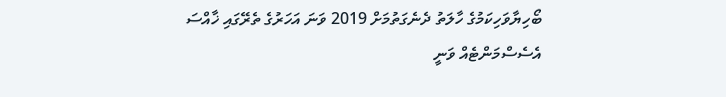ބޯހިޔާވަހިކަމުގެ ހާލަތު ދެނެގަތުމަށް 2019 ވަނަ އަހަރުގެ ތެރޭގައި ޚާއްސަ އެސެސްމަންޓެއް ވަނީ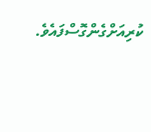ކުރިއަށްގެންގޮސްފައެވެ.